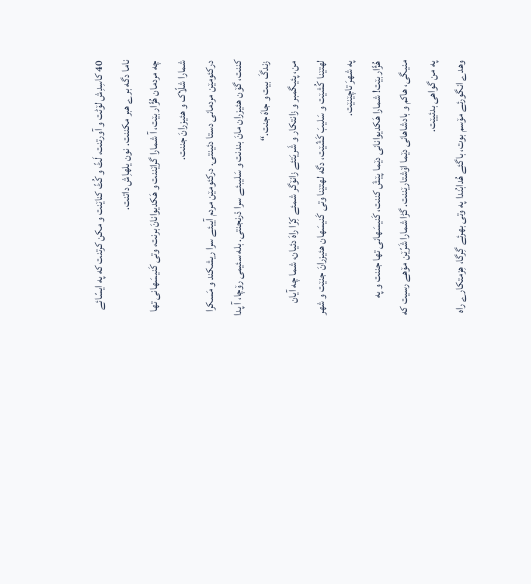40 کاسِدِش لۆٹت و آورتنت، لَٹّ و کُٹّ کناێنت و مکن کرتنت که په ایسّائے ناما دگه برے هبر مکننت. نون یلهاِش داتنت.
چه مردمان هُژّار بێت، آ شمارا گراێننت و هَکدیوانانَ برنت، وتی کَنیسَهانی تها شمارا شلّاک و هئیزرانَ جننت.
درکئومێن مردمانی دستا دئینتی. درکئومێن مردم آییئے سرا ریشکند و مَسکرا کننت، گۆن هئیزران مانَ بندنت و سَلیبئے سرا دْرنجنتی. بله سئیمی رۆچا، آ پدا زندگَ بیت و جاهَ جنت.“
من، پئیگمبر و زانتکار و شَریَتئے زانۆگر شمئے کِرّا راهَ دئیان، شما چه آیان لهتێنا کُشێت و سَلیبَ کَشّێت، دگه لهتێنا وتی کَنیسَهان هئیزرانَ جنێت و شهر په شهرَ تاچێنێت.
هُژّار بێت! شمارا هَکدیوانانی دێما پێشَ کننت، کَنیسَهانی تها جننت و په منیگی، هاکم و بادشاهانی دێما اۆشتارێننت. گڑا شمارا شَرّێن مۆهے رسیت که په من گواهی بدئیێت.
وهدے انگورئے مۆسم بوت، باگئے هُدابُندا په وتی بهرئے گِرگا، هِزمتکارے راه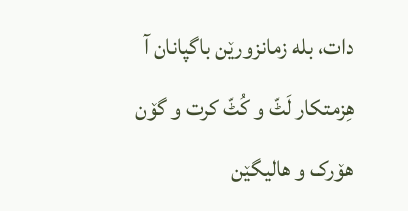دات، بله زمانزورێن باگپانان آ هِزمتکار لَٹّ و کُٹّ کرت و گۆن هۆرک و هالیگێن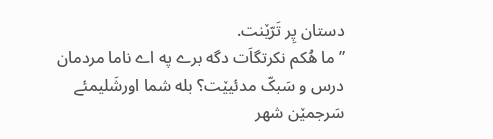دستان پِر تَرّێنت.
”ما هُکم نکرتگاَت دگه برے په اے ناما مردمان درس و سَبکّ مدئیێت؟ بله شما اورشَلیمئے سَرجمێن شهر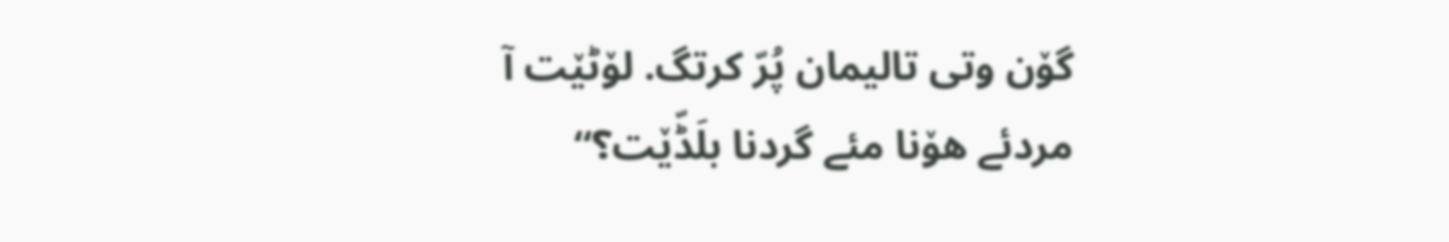گۆن وتی تالیمان پُرّ کرتگ. لۆٹێت آ مردئے هۆنا مئے گردنا بلَڈّێت؟“